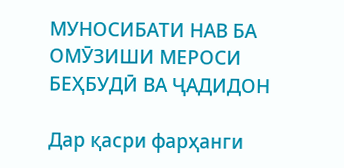МУНОСИБАТИ НАВ БА ОМӮЗИШИ МЕРОСИ БЕҲБУДӢ ВА ҶАДИДОН

Дар қасри фарҳанги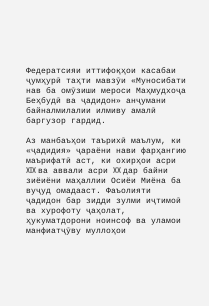Федератсияи иттифоқҳои касабаи ҷумҳурӣ таҳти мавзӯи «Муносибати нав ба омӯзиши мероси Маҳмудхоҷа Беҳбудӣ ва ҷадидон» анҷумани байналмилалии илмиву амалӣ баргузор гардид.

Аз манбаъҳои таърихӣ маълум, ки «ҷадидия» ҷараёни нави фарҳангию маърифатӣ аст, ки охирҳои асри XIX ва аввали асри XX дар байни зиёиёни маҳаллии Осиёи Миёна ба вуҷуд омадааст. Фаъолияти ҷадидон бар зидди зулми иҷтимоӣ ва хурофоту ҷаҳолат, ҳукуматдорони ноинсоф ва уламои манфиатҷӯву муллоҳои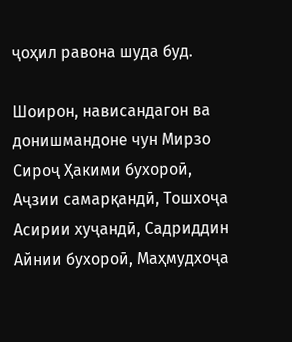ҷоҳил равона шуда буд.

Шоирон, нависандагон ва донишмандоне чун Мирзо Сироҷ Ҳакими бухороӣ, Аҷзии самарқандӣ, Тошхоҷа Асирии хуҷандӣ, Садриддин Айнии бухороӣ, Маҳмудхоҷа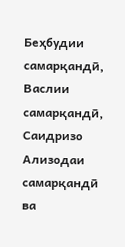Беҳбудии самарқандӣ, Васлии самарқандӣ, Саидризо Ализодаи самарқандӣ ва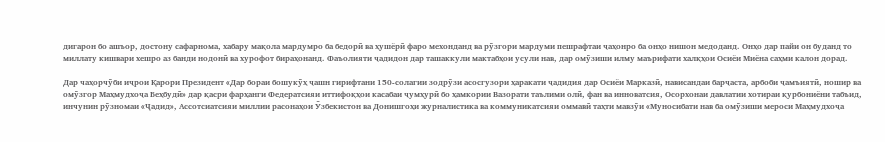дигарон бо ашъор, достону сафарнома, хабару мақола мардумро ба бедорӣ ва ҳушёрӣ фаро мехонданд ва рӯзгори мардуми пешрафтаи ҷаҳонро ба онҳо нишон медоданд. Онҳо дар пайи он буданд то миллату кишвари хешро аз банди нодонӣ ва хурофот бираҳонанд. Фаъолияти ҷадидон дар ташаккули мактабҳои усули нав, дар омӯзиши илму маърифати халқҳои Осиёи Миёна саҳми калон дорад.

Дар чаҳорчӯби иҷрои Қарори Президент «Дар бораи бошукӯҳ ҷашн гирифтани 150-солагии зодрӯзи асосгузори ҳаракати ҷадидия дар Осиёи Марказӣ, нависандаи барҷаста, арбоби ҷамъиятӣ, ношир ва омӯзгор Маҳмудхоҷа Беҳбудӣ» дар қасри фарҳанги Федератсияи иттифоқҳои касабаи ҷумҳурӣ бо ҳамкории Вазорати таълими олӣ, фан ва инноватсия, Осорхонаи давлатии хотираи қурбониёни табъид, инчунин рӯзномаи «Ҷадид», Ассотсиатсияи миллии расонаҳои Ӯзбекистон ва Донишгоҳи журналистика ва коммуникатсияи оммавӣ таҳти мавзӯи «Муносибати нав ба омӯзиши мероси Маҳмудхоҷа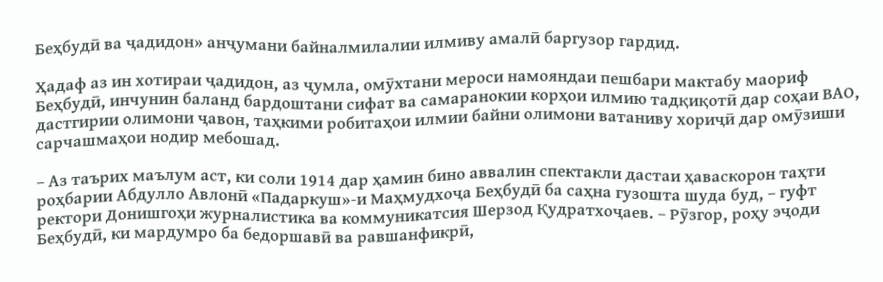Беҳбудӣ ва ҷадидон» анҷумани байналмилалии илмиву амалӣ баргузор гардид.

Ҳадаф аз ин хотираи ҷадидон, аз ҷумла, омӯхтани мероси намояндаи пешбари мактабу маориф Беҳбудӣ, инчунин баланд бардоштани сифат ва самаранокии корҳои илмию тадқиқотӣ дар соҳаи ВАО, дастгирии олимони ҷавон, таҳкими робитаҳои илмии байни олимони ватаниву хориҷӣ дар омӯзиши сарчашмаҳои нодир мебошад.

– Аз таърих маълум аст, ки соли 1914 дар ҳамин бино аввалин спектакли дастаи ҳаваскорон таҳти роҳбарии Абдулло Авлонӣ «Падаркуш»-и Маҳмудхоҷа Беҳбудӣ ба саҳна гузошта шуда буд, – гуфт ректори Донишгоҳи журналистика ва коммуникатсия Шерзод Қудратхоҷаев. – Рӯзгор, роҳу эҷоди Беҳбудӣ, ки мардумро ба бедоршавӣ ва равшанфикрӣ,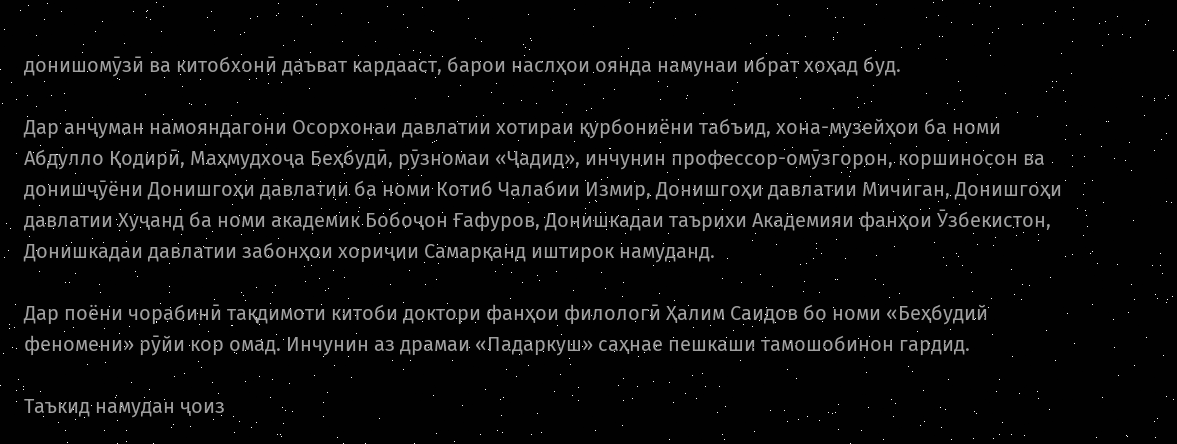донишомӯзӣ ва китобхонӣ даъват кардааст, барои наслҳои оянда намунаи ибрат хоҳад буд.

Дар анҷуман намояндагони Осорхонаи давлатии хотираи қурбониёни табъид, хона-музейҳои ба номи Абдулло Қодирӣ, Маҳмудхоҷа Беҳбудӣ, рӯзномаи «Ҷадид», инчунин профессор-омӯзгорон, коршиносон ва донишҷӯёни Донишгоҳи давлатии ба номи Котиб Чалабии Измир, Донишгоҳи давлатии Мичиган, Донишгоҳи давлатии Хуҷанд ба номи академик Бобоҷон Ғафуров, Донишкадаи таърихи Академияи фанҳои Ӯзбекистон, Донишкадаи давлатии забонҳои хориҷии Самарқанд иштирок намуданд.

Дар поёни чорабинӣ тақдимоти китоби доктори фанҳои филологӣ Ҳалим Саидов бо номи «Беҳбудий феномени» рӯйи кор омад. Инчунин аз драмаи «Падаркуш» саҳнае пешкаши тамошобинон гардид.

Таъкид намудан ҷоиз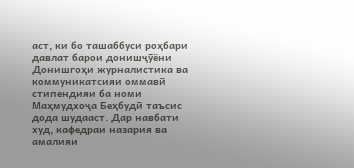аст, ки бо ташаббуси роҳбари давлат барои донишҷӯёни Донишгоҳи журналистика ва коммуникатсияи оммавӣ стипендияи ба номи Маҳмудхоҷа Беҳбудӣ таъсис дода шудааст. Дар навбати худ, кафедраи назария ва амалияи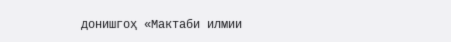донишгоҳ «Мактаби илмии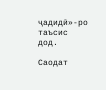ҷадидӣ»-ро таъсис дод.

Саодат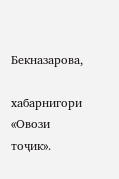Бекназарова,

хабарнигори «Овози тоҷик».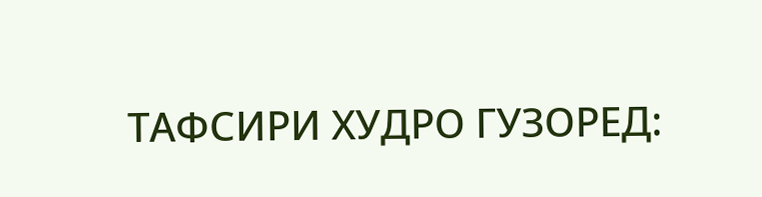ТАФСИРИ ХУДРО ГУЗОРЕД: